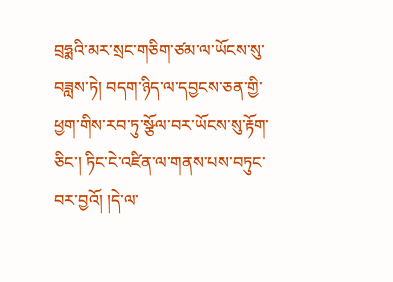བྲཧྨའི་མར་སྲང་གཅིག་ཙམ་ལ་ཡོངས་སུ་བཟླས་ཏེ། བདག་ཉིད་ལ་དབྱངས་ཅན་གྱི་ཕྱག་གིས་རབ་ཏུ་སྩོལ་བར་ཡོངས་སུ་རྟོག་ཅིང་། ཏིང་ངེ་འཛིན་ལ་གནས་པས་བཏུང་བར་བྱའོ། །དེ་ལ་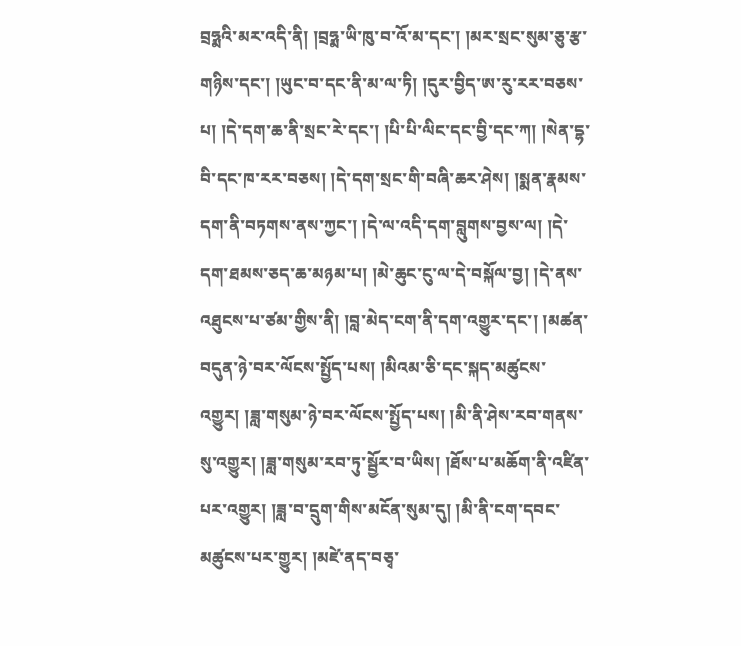བྲཧྨའི་མར་འདི་ནི། །བྲཧྨ་ཡི་ཁུ་བ་འོ་མ་དང་། །མར་སྲང་སུམ་ཅུ་རྩ་གཉིས་དང་། །ཡུང་བ་དང་ནི་མ་ལ་ཏི། །དུར་བྱིད་ཨ་རུ་རར་བཅས་པ། །དེ་དག་ཆ་ནི་སྲང་རེ་དང་། །པི་པི་ལིང་དང་བྱི་དང་ཀ། །སེན་དྷ་བི་དང་ཁ་རར་བཅས། །དེ་དག་སྲང་གི་བཞི་ཆར་ཤེས། །སྨན་རྣམས་དག་ནི་བཏགས་ནས་ཀྱང་། །དེ་ལ་འདི་དག་བླུགས་བྱས་ལ། །དེ་དག་ཐམས་ཅད་ཆ་མཉམ་པ། །མེ་ཆུང་ངུ་ལ་དེ་བསྐོལ་བྱ། །དེ་ནས་འཐུངས་པ་ཙམ་གྱིས་ནི། །བླ་མེད་ངག་ནི་དག་འགྱུར་དང་། །མཚན་བདུན་ཉེ་བར་ལོངས་སྤྱོད་པས། །མིའམ་ཅི་དང་སྐད་མཚུངས་འགྱུར། །ཟླ་གསུམ་ཉེ་བར་ལོངས་སྤྱོད་པས། །མི་ནི་ཤེས་རབ་གནས་སུ་འགྱུར། །ཟླ་གསུམ་རབ་ཏུ་སྦྱོར་བ་ཡིས། །ཐོས་པ་མཆོག་ནི་འཛིན་པར་འགྱུར། །ཟླ་བ་དྲུག་གིས་མངོན་སུམ་དུ། །མི་ནི་ངག་དབང་མཚུངས་པར་གྱུར། །མཛེ་ནད་བཅྭ་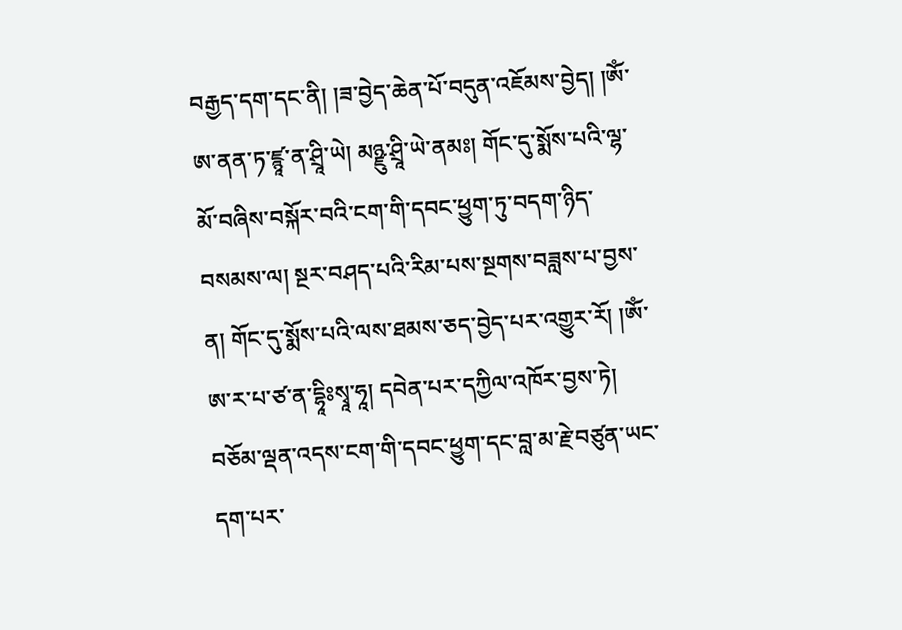བརྒྱད་དག་དང་ནི། །ཟ་བྱེད་ཆེན་པོ་བདུན་འཇོམས་བྱེད། །ཨོཾ་ཨ་ནན་ཏ་ཛྙཱ་ན་ཤྲཱི་ཡེ། མཉྫུ་ཤྲཱི་ཡེ་ནམཿ། གོང་དུ་སྨོས་པའི་ལྷ་མོ་བཞིས་བསྐོར་བའི་ངག་གི་དབང་ཕྱུག་ཏུ་བདག་ཉིད་བསམས་ལ། སྔར་བཤད་པའི་རིམ་པས་སྔགས་བཟླས་པ་བྱས་ན། གོང་དུ་སྨོས་པའི་ལས་ཐམས་ཅད་བྱེད་པར་འགྱུར་རོ། །ཨོཾ་ཨ་ར་པ་ཙ་ན་དྷཱིཿསྭཱ་ཧཱ། དབེན་པར་དཀྱིལ་འཁོར་བྱས་ཏེ། བཅོམ་ལྡན་འདས་ངག་གི་དབང་ཕྱུག་དང་བླ་མ་རྗེ་བཙུན་ཡང་དག་པར་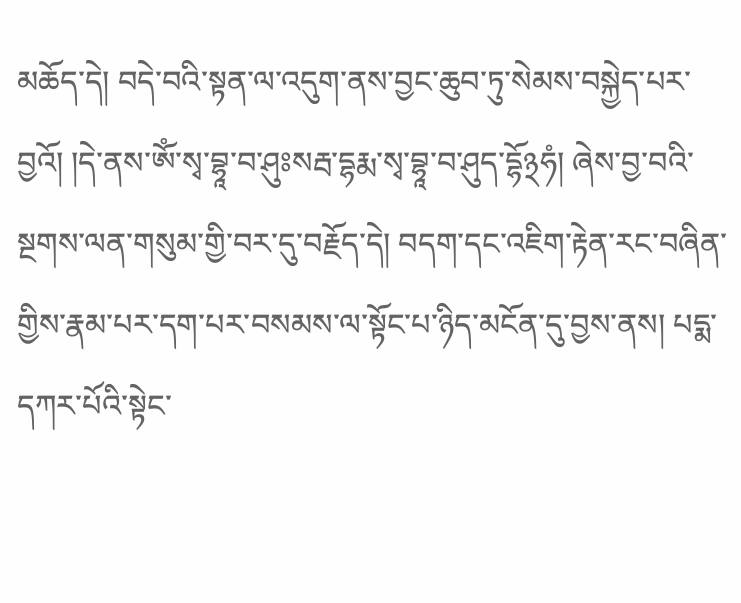མཆོད་དེ། བདེ་བའི་སྟན་ལ་འདུག་ནས་བྱང་ཆུབ་ཏུ་སེམས་བསྐྱེད་པར་བྱའོ། །དེ་ནས་ཨོཾ་སྭ་བྷཱ་བ་ཤུཿསརྦ་དྷརྨ་སྭ་བྷཱ་བ་ཤུད་དྷོ྅ཧཾ། ཞེས་བྱ་བའི་སྔགས་ལན་གསུམ་གྱི་བར་དུ་བརྗོད་དེ། བདག་དང་འཇིག་རྟེན་རང་བཞིན་གྱིས་རྣམ་པར་དག་པར་བསམས་ལ་སྟོང་པ་ཉིད་མངོན་དུ་བྱས་ནས། པདྨ་དཀར་པོའི་སྟེང་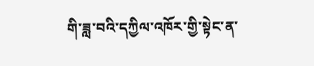གི་ཟླ་བའི་དཀྱིལ་འཁོར་གྱི་སྟེང་ན་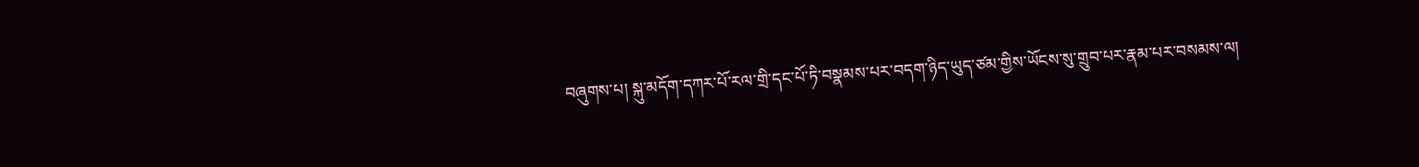བཞུགས་པ། སྐུ་མདོག་དཀར་པོ་རལ་གྲི་དང་པོ་ཏི་བསྣམས་པར་བདག་ཉིད་ཡུད་ཙམ་གྱིས་ཡོངས་སུ་གྲུབ་པར་རྣམ་པར་བསམས་ལ།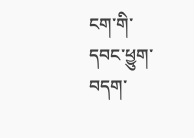ངག་གི་དབང་ཕྱུག་བདག་